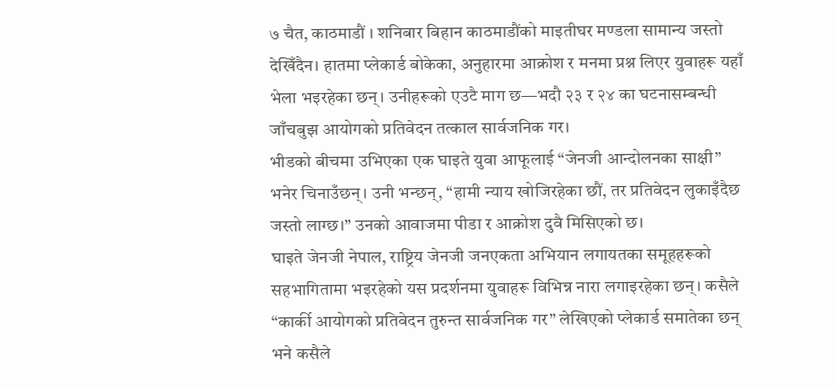७ चैत, काठमाडौं । शनिबार बिहान काठमाडौंको माइतीघर मण्डला सामान्य जस्तो देखिँदैन। हातमा प्लेकार्ड बोकेका, अनुहारमा आक्रोश र मनमा प्रश्न लिएर युवाहरू यहाँ भेला भइरहेका छन्। उनीहरूको एउटै माग छ—भदौ २३ र २४ का घटनासम्बन्धी जाँचबुझ आयोगको प्रतिवेदन तत्काल सार्वजनिक गर।
भीडको बीचमा उभिएका एक घाइते युवा आफूलाई “जेनजी आन्दोलनका साक्षी” भनेर चिनाउँछन्। उनी भन्छन्, “हामी न्याय खोजिरहेका छौं, तर प्रतिवेदन लुकाइँदैछ जस्तो लाग्छ।” उनको आवाजमा पीडा र आक्रोश दुवै मिसिएको छ।
घाइते जेनजी नेपाल, राष्ट्रिय जेनजी जनएकता अभियान लगायतका समूहहरूको सहभागितामा भइरहेको यस प्रदर्शनमा युवाहरू विभिन्न नारा लगाइरहेका छन्। कसैले “कार्की आयोगको प्रतिवेदन तुरुन्त सार्वजनिक गर” लेखिएको प्लेकार्ड समातेका छन् भने कसैले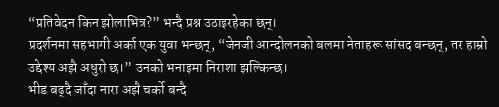“प्रतिवेदन किन झोलाभित्र?” भन्दै प्रश्न उठाइरहेका छन्।
प्रदर्शनमा सहभागी अर्का एक युवा भन्छन्, “जेनजी आन्दोलनको बलमा नेताहरू सांसद बन्छन्, तर हाम्रो उद्देश्य अझै अधुरो छ।” उनको भनाइमा निराशा झल्किन्छ।
भीड बढ्दै जाँदा नारा अझै चर्को बन्दै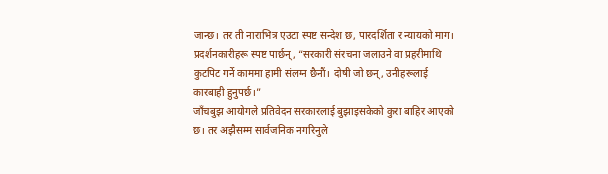जान्छ। तर ती नाराभित्र एउटा स्पष्ट सन्देश छ, पारदर्शिता र न्यायको माग। प्रदर्शनकारीहरू स्पष्ट पार्छन्, “सरकारी संरचना जलाउने वा प्रहरीमाथि कुटपिट गर्ने काममा हामी संलग्न छैनौं। दोषी जो छन्, उनीहरूलाई कारबाही हुनुपर्छ।”
जाँचबुझ आयोगले प्रतिवेदन सरकारलाई बुझाइसकेको कुरा बाहिर आएको छ। तर अझैसम्म सार्वजनिक नगरिनुले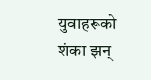युवाहरूको शंका झन्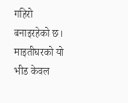गहिरो बनाइरहेको छ।
माइतीघरको यो भीड केवल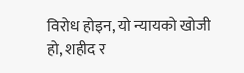विरोध होइन, यो न्यायको खोजी हो, शहीद र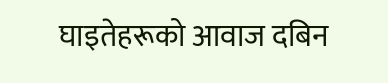घाइतेहरूको आवाज दबिन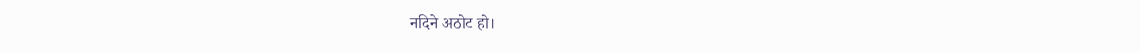नदिने अठोट हो।